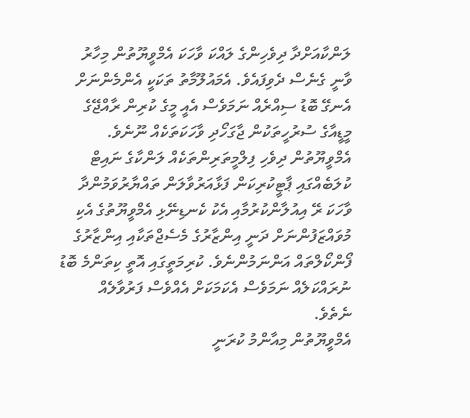ލަންކާއަށްދާ ދިވެހިންގެ ލައްކަ ވާހަކަ އެމްވީޔޫތުން މިހާރު ވާނީ ގެނެސް ދެވިފައެވެ. އެމައުލޫމާތު ތަކަކީ އެންމެންނަށް އެނގޭ ބޮޑު ސިއްރެއް ނަމަވެސް އެއީ މީގެ ކުރިން ރާއްޖޭގެ މީޑީއާގެ ސުރުހީތަކުން ޖާގަހޯދި ވާހަކަތަކެއް ނޫނެވެ. އެމްވީޔޫތުން ދިވެހި ފިލްމީތަރިންތަކެއް ލަންކާގެ ނައިޓް ކުލަބެއްގައި ޕާޓީކުރިކަން ފަޅާއަރުވާލަން ތައްޔާރުވަމުންދާ ވާހަކަ ރޭ އިއުލާންކުރުމާއި އެކު ކެނޑިނޭޅި އެމްވީޔޫތުގެ އެކި މުވައްޒަފުންނަށް ދަނީ އިންޒާރުގެ މެސެޖްތަކާއި އިންޒާރުގެ ފޯންކޯލްތައް އަންނަމުންނެވެ. ކުރިމަތީގައި އޮތީ ކިތަންމެ ބޮޑު ނުރައްކަލެއް ނަމަވެސް އެކަމަކަށް އެއްވެސް ފަރުވާލެއް ނެތެވެ.
އެމްވީޔޫތުން މިއާންމު ކުރަނީ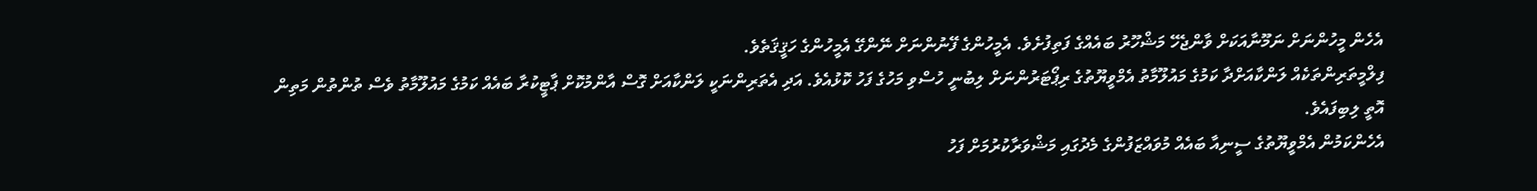އެހެން މީހުންނަށް ނަމޫނާއަކަށް ވާންޖެހޭ މަޝްހޫރު ބައެއްގެ ފަތިފުށެވެ. އެމީހުންގެ ފޭނުންނަށް ނޭންގޭ އެމީހުންގެ ހަޤީޤަތެވެ.
ފިލްމީތަރިންތަކެއް ލަންކާއަށްދާ ކަމުގެ މައުލޫމާތު އެމްވީޔޫތުގެ ރިޕޯޓަރުންނަށް ލިބުނީ ހުސްވި މަހުގެ ފަހު ކޮޅުއެވެ. އަދި އެތަރިންނަކީ ލަންކާއަށް ގޮސް އާންމުކޮށް ޕާޓީކުރާ ބައެއް ކަމުގެ މައުލޫމާތު ވެސް ތުންތުން މަތިން އޮތީ ލިބިފައެވެ.
އެހެންކަމުން އެމްވީޔޫތުގެ ސީނިއާ ބައެއް މުވައްޒަފުންގެ މެދުގައި މަޝްވަރާކުރުމަށް ފަހު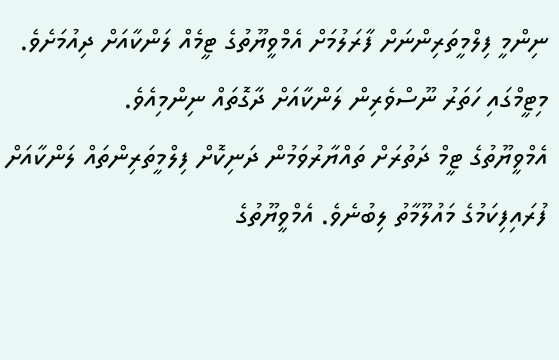ނިންމީ ފިލްމީތަރިންނަށް ފާރަލުމަށް އެމްވީޔޫތުގެ ޓީމެއް ލަންކާއަށް ދިއުމަށެވެ. މިޓީމްގައި ހަތަރު ނޫސްވެރިން ލަންކާއަށް ދާގޮތައް ނިންމިއެވެ.
އެމްވީޔޫތުގެ ޓީމް ދަތުރަށް ތައްޔާރުވަމުން ދަނިކޮށް ފިލްމީތަރިންތައް ލަންކާއަށް ފުރައިފިކަމުގެ މައުލޫމާތު ލިބުނެވެ. އެމްވީޔޫތުގެ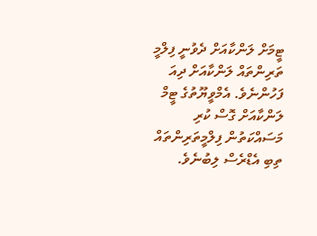ޓީމަށް ލަންކާއަށް ދެވުނީ ފިލްމީ ތަރިންތައް ލަންކާއަށް ދިއަ ފަހުންނެވެ. އެމްވީޔޫތުގެ ޓީމް ލަންކާއަށް ގޮސް ކުރި މަސައްކަތުން ފިލްމީތަރިންތައް ތިބި އެޑްރެސް ލިބުނެވެ.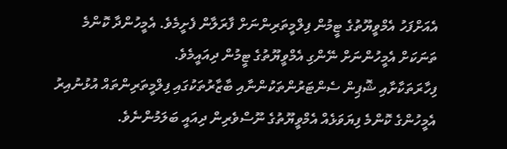އެއަށްފަހު އެމްވީޔޫތުގެ ޓީމުން ފިލްމީތަރިންނަށް ފާރަލާން ފެށީމެވެ. އެމީހުންދާ ކޮންމެ ތަނަކަށް އެމީހުންނަށް ނޭންގި އެމްވީޔޫތުގެ ޓީމުން ދިއައީމެވެ.
ފިހާރަތަކާށާއި ޝޮޕިން ސެންޓަރުންތަކުންނާއި ބާޒާރުތަކުގައި ފިލްމީތަރިންތައް އުޅުނުއިރު އެމީހުންގެ ކޮންމެ ފިޔަވަޅެއް އެމްވީޔޫތުގެ ނޫސްވެރިން ދިއައީ ބަލަމުންނެވެ.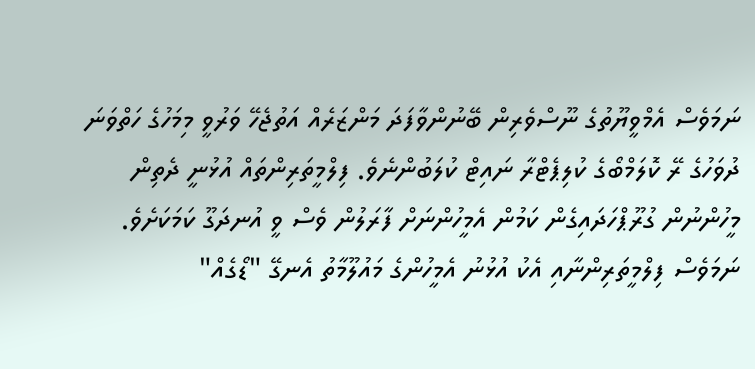ނަމަވެސް އެމްވީޔޫތުގެ ނޫސްވެރިން ބޭނުންވާފަދަ މަންޒަރެއް އަތުޖެހޭ ވަރުވީ މިމަހުގެ ހަތްވަނަ ދުވަހުގެ ރޭ ކޮލަމްބޯގެ ކުލިޕެޓްރާ ނައިޓް ކުލަބުންނެވެ. ފިލްމީތަރިންތައް އުޅުނީ ދެތިން މީހުންނުން ގުރޫޕްހަދައިގެން ކަމުން އެމީހުންނަށް ފާރަލުން ވެސް ވީ އުނދަގޫ ކަމަކަށެވެ. ނަމަވެސް ފިލްމީތަރިންނާއި އެކު އުޅުނު އެމީހުންގެ މައުލޫމާތު އެނގޭ "ޑޯގެއް"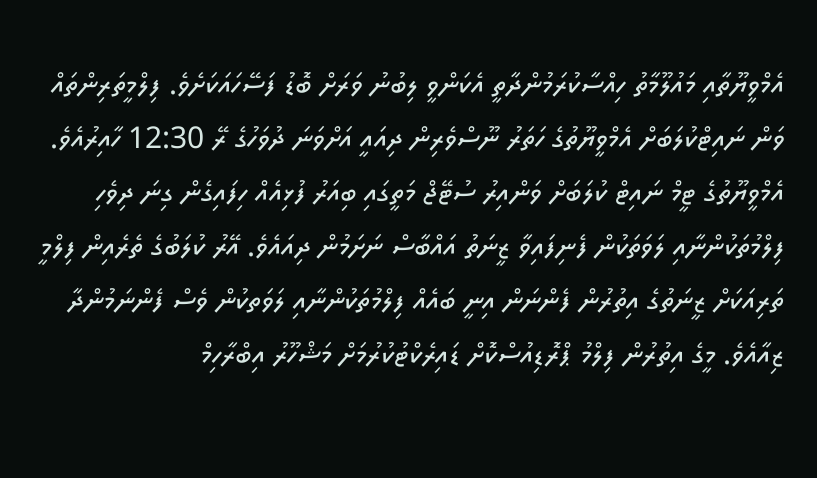އެމްވީޔޫތާއި މައުލޫމާތު ހިއްސާކުރަމުންދާތީ އެކަންވީ ލިބުނު ވަރަށް ބޮޑު ފަސޭހައަކަށެވެ. ފިލްމީތަރިންތައް ވަން ނައިޓްކުލަބަށް އެމްވީޔޫތުގެ ހަތަރު ނޫސްވެރިން ދިއައީ އަށްވަނަ ދުވަހުގެ ރޭ 12:30 ހާއިރުއެވެ.
އެމްވީޔޫތުގެ ޓީމް ނައިޓް ކުލަބަށް ވަންއިރު ސުޓޭޖް މަތީގައި ބިއަރު ފުޅިއެއް ހިފައިގެން ގިނަ ދިވެހި ފިލްމުތަކުންނާއި ލަވަތަކުން ފެނިފައިވާ ޒީނަތު އައްބާސް ނަށަމުން ދިއައެވެ. އޭރު ކުލަބުގެ ތެރެއިން ފިލްމީ ތަރިއަކަށް ޒީނަތުގެ އިތުރުން ފެންނަން އިނީ ބައެއް ފިލްމުތަކުންނާއި ލަވަތކުން ވެސް ފެންނަމުންދާ ޒިއާއެވެ. މީގެ އިތުރުން ފިލްމު ޕްރޮޑިއުސްކޮށް ޑައިރެކްޓުކުރުމަށް މަޝްހޫރު އިބްރާހިމް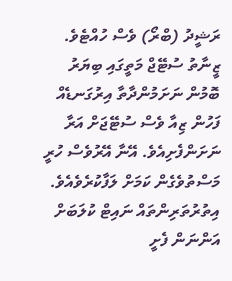ރަޝީދު (ބްރޯ) ވެސް ހުއްޓެވެ.
ޒީނާތު ސުޓޭޖް މަތީގައި ބިޔަރު ބޮމުން ނަށަމުންދާތާ އިރުގަނޑެއް ފަހުން ޒިއާ ވެސް ސުޓޭޖަށް އަރާ ނަށަންފެށިއެވެ. އޭނާ އޭރުވެސް ހުރީ މަސްތުވެގެން ކަމަށް ލަފާކުރެވެއެވެ.
އިތުރުތަރިންތައް ނައިޓް ކުލަބަށް އަންނަން ފެށީ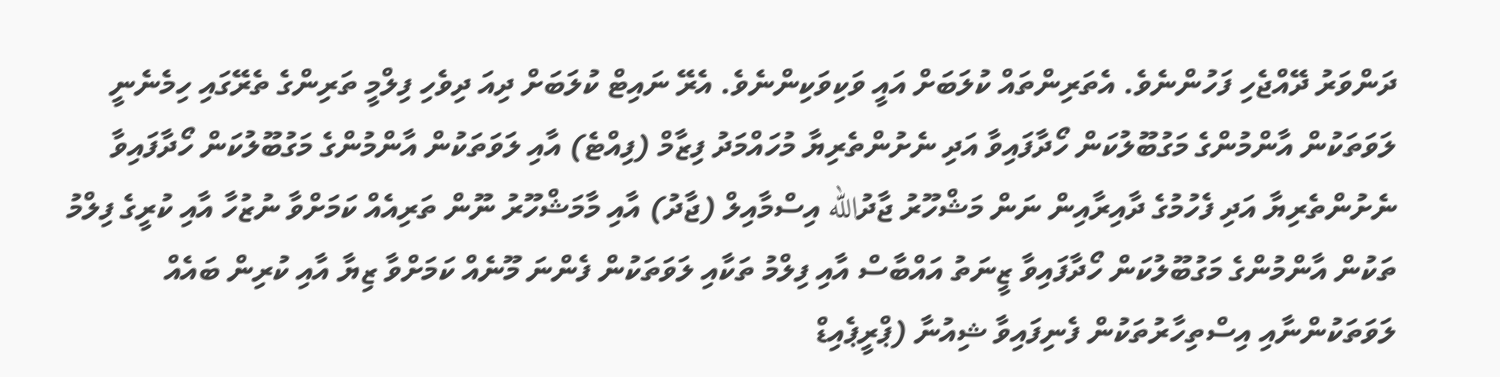ދަންވަރު ދޭއްޖެހި ފަހުންނެވެ. އެތަރިންތައް ކުލަބަށް އައީ ވަކިވަކިންނެވެ. އެރޭ ނައިޓް ކުލަބަށް ދިއަ ދިވެހި ފިލްމީ ތަރިންގެ ތެރޭގައި ހިމެނެނީ ލަވަތަކުން އާންމުންގެ މަގުބޫލުކަން ހޯދާފައިވާ އަދި ނެށުންތެރިޔާ މުހައްމަދު ފިޒާމް (ފިއްޓެ) އާއި ލަވަތަކުން އާންމުންގެ މަގުބޫލުކަން ހޯދާފައިވާ ނެށުންތެރިޔާ އަދި ފެހުމުގެ ދާއިރާއިން ނަން މަޝްހޫރު ޖާދުالله އިސްމާއިލް (ޖާދު) އާއި މާމަޝްހޫރު ނޫން ތަރިއެއް ކަމަށްވާ ނުޒުހާ އާއި ކުރީގެ ފިލްމު ތަކުން އާންމުންގެ މަގުބޫލުކަން ހޯދާފައިވާ ޒީނަތު އައްބާސް އާއި ފިލްމު ތަކާއި ލަވަތަކުން ފެންނަ މޫނެއް ކަމަށްވާ ޒިޔާ އާއި ކުރިން ބައެއް ލަވަތަކުންނާއި އިސްތިހާރުތަކުން ފެނިފައިވާ ޝިއުނާ (ޕްރީޕެއިޑް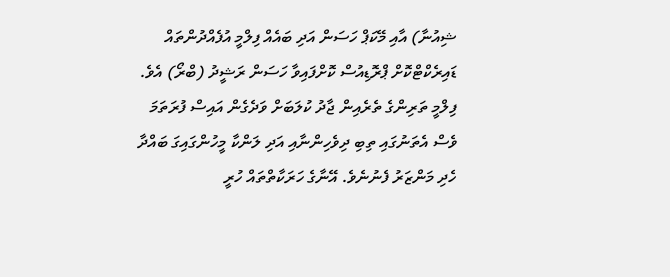ޝިއުނާ) އާއި މޭކަޕް ހަސަން އަދި ބައެއް ފިލްމީ އުފެއްދުންތައް ޑައިރެކްޓްކޮށް ޕްރޮޑިއުސް ކޮށްފައިވާ ހަސަން ރަޝީދު (ބްރޯ) އެވެ.
ފިލްމީ ތަރިންގެ ތެރެއިން ޖާދު ކުލަބަށް ވަދެގެން އައިސް ފުރަތަމަ ވެސް އެތަނުގައި ތިބި ދިވެހިންނާއި އަދި ލަންކާ މީހުންގައިގަ ބައްދާ ހެދި މަންޒަރު ފެނުނެވެ. އޭނާގެ ހަރަކާތްތައް ހުރީ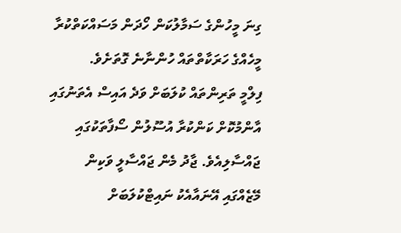ގިނަ މީހުންގެ ސަމާލުކަން ހޯދަން މަސައްކަތްކުރާ މީހެއްގެ ހަރަކާތްތައް ހުންނާނެ ގޮތަށެވެ.
ފިލްމީ ތަރިންތައް ކުލަބަށް ވަދެ އައިސް އެތަނުގައި އާންމުކޮށް ކަންކުރާ އުސޫލުން ސޯފާތަކުގައި ޖައްސާލިއެވެ. ޖާދު މެން ޖައްސާލީ ވަކިން މޭޒެއްގައި އޭނައާއެކު ނައިޓްކުލަބަށް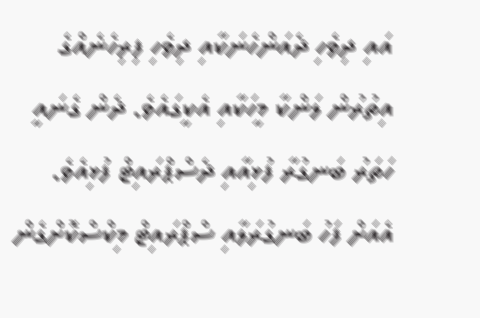އައި ދިވެހި ދެއަންހެނަކާއި ދިވެހި ފިރިހެނެއްގެ އިތުރުން ލަންކާ މީހަކާއި އެކީގައެވެ. ދެން ގެނައީ ހަތަރު ބަނގުރާ ފުޅިއާއި ދެސްޕްރައިޓް ފުޅިއެވެ. އެއަށް ފަހު ބަނގުރަލާއި ސްޕްރައިޓް މިކްސްކޮށްގެން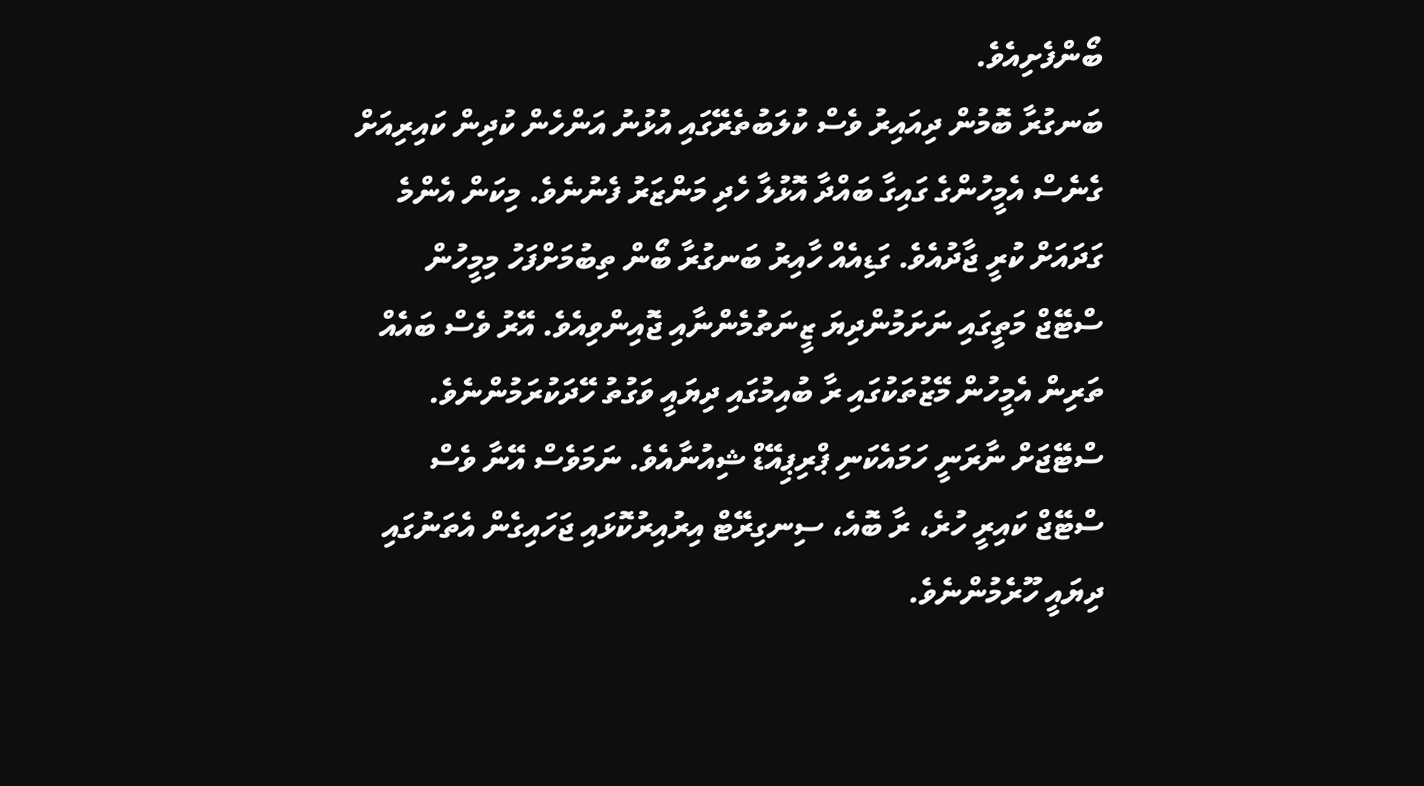ބޯންފެށިއެވެ.
ބަނގުރާ ބޮމުން ދިއައިރު ވެސް ކުލަބުތެރޭގައި އުޅުނު އަންހެން ކުދިން ކައިރިއަށް ގެނެސް އެމީހުންގެ ގައިގާ ބައްދާ އޮޅުލާ ހެދި މަންޒަރު ފެނުނެވެ. މިކަން އެންމެ ގަދައަށް ކުރީ ޖާދުއެވެ. ގަޑިއެއް ހާއިރު ބަނގުރާ ބޯން ތިބުމަށްފަހު މިމީހުން ސްޓޭޖް މަތީގައި ނަށަމުންދިޔަ ޒީނަތުމެންނާއި ޖޮއިންވިއެވެ. އޭރު ވެސް ބައެއް ތަރިން އެމީހުން މޭޒުތަކުގައި ރާ ބުއިމުގައި ދިޔައީ ވަގުތު ހޭދަކުރަމުންނެވެ. ސްޓޭޖަށް ނާރަނީ ހަމައެކަނި ޕްރިޕިއޭޑް ޝިއުނާއެވެ. ނަމަވެސް އޭނާ ވެސް ސްޓޭޖް ކައިރީ ހުރެ، ރާ ބޮއެ، ސިނގިރޭޓް އިރުއިރުކޮޅައި ޖަހައިގެން އެތަނުގައި ދިޔައީ ހޫރެމުންނެވެ.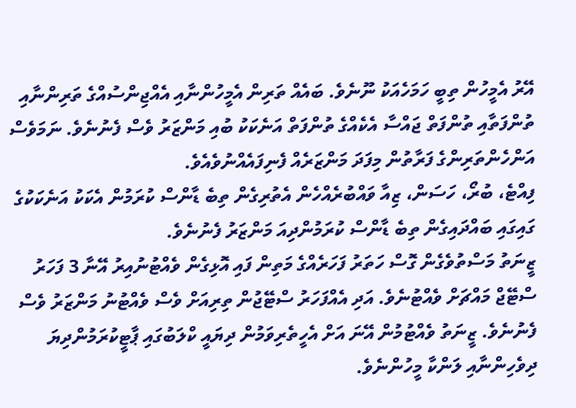އޭރު އެމީހުން ތިބީ ހަމަހެއަކު ނޫނެވެ. ބައެއް ތަރިން އެމީހުންނާއި އެއްޖިންސުއްގެ ތަރިންނާއި ތުންފަތާއި ތުންފަތް ޖައްސާ އެކެއްގެ ތުންފަތް އަނެކަކު ބުއި މަންޒަރު ވެސް ފެނުނެވެ. ނަމަވެސް އަންހެންތަރިންގެ ފަރާތުން މިފަދަ މަންޒަރެއް ފެނިފައެއްނުވެއެވެ.
ފިއްޓެ، ބުރޯ، ހަސަން، ޒިއާ ވައްބުރެއްހެން އެތުރިގެން ތިބެ ޑާންސް ކުރަމުން އެކަކު އަނެކަކުގެ ގައިގައި ބައްދައިގެން ތިބެ ޑާންސް ކުރަމުންދިއަ މަންޒަރު ފެނުނެވެ.
ޒީނަތު މަސްތުވެގެން ގޮސް ހަތަރު ފަހަރެއްގެ މަތިން ފައި އޮޅިގެން ވެއްޓުނުއިރު އޭނާ 3 ފަހަރު ސްޓޭޖް މައްޗަށް ވެއްޓުނެވެ. އަދި އެއްފަހަރު ސްޓޭޖުން ތިރިއަށް ވެސް ވެއްޓުނު މަންޒަރު ވެސް ފެނުނެވެ. ޒީނަތު ވެއްޓުމުން އޭނަ އަށް އެހީތެރިވަމުން ދިޔައީ ކްލަބުގައި ޕާޓީކުރަމުންދިޔަ ދިވެހިންނާއި ލަންކާ މީހުންނެވެ.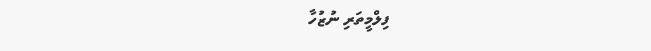ފިލްމީތަރި ނުޒުހާ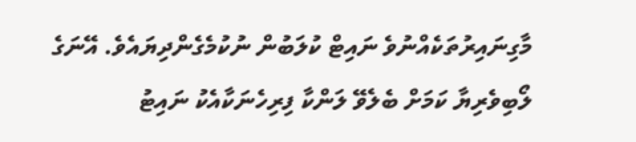މާގިނައިރުތަކެއްނުވެ ނައިޓް ކުލަބުން ނުކުމެގެންދިޔައެވެ. އޭނަގެ ލޯބިވެރިޔާ ކަމަށް ބެލެވޭ ލަންކާ ފިރިހެނަކާއެކު ނައިޓު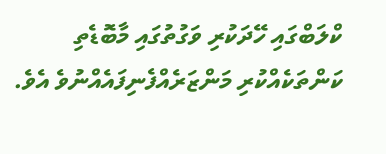ކްލަބްގައި ހޭދަކުރި ވަގުތުގައި މާބޮޑެތި ކަންތަކެއްކުރި މަންޒަރެއްފެނިފައެއްނުވެ އެވެ.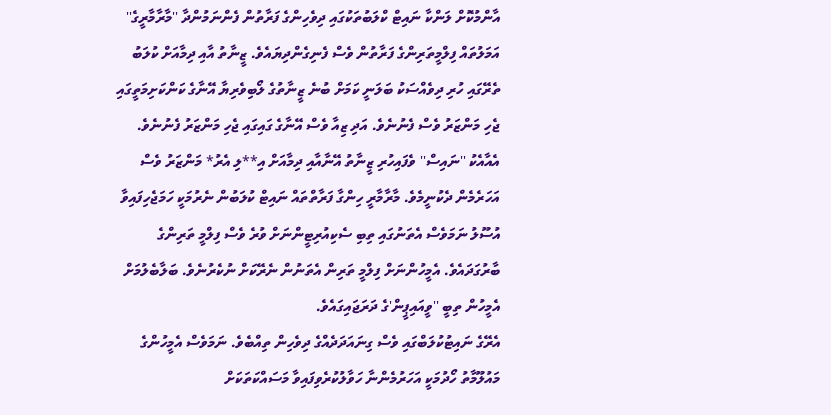އާންމުކޮށް ލަންކާ ނައިޓް ކްލަބުތަކުގައި ދިވެހިންގެ ފަރާތުން ފެންނަމުންދާ ''މާރާމާރީގެ'' އަމަލުތައް ފިލްމީތަރިންގެ ފަރާތުން ވެސް ފެނިގެންދިޔައެވެ. ޒީނާތު އާއި ދިމާއަށް ކުލަބު ތެރޭގައި ހުރި ދިވެއްސަކު ބަލަނީ ކަމަށް ބުނެ ޒީނާތުގެ ލޯބިވެރިޔާ އޭނާގެ ކަންކަށިމަތީގައި ޖެހި މަންޒަރު ވެސް ފެނުނެވެ. އަދި ޒިއާ ވެސް އޭނާގެ ގައިގައި ޖެހި މަންޒަރު ފެނުނެވެ. އެއާއެކު ''ނައިސް'' ވެފައިހުރި ޒީނާތު އޭނާއާއި ދިމާއަށް އި**ލި އެރު* މަންޒަރު ވެސް އަހަރެމެން ދެކުނީމެވެ. މާރާމާރީ ހިންގާ ފަރާތްތައް ނައިޓް ކުލަބުން ނެރުމަކީ ހަމަޖެހިފައިވާ އުސޫލު ނަމަވެސް އެތަނުގައި ތިބި ސެކިއުރިޓީންނަށް ވުރެ ވެސް ފިލްމީ ތަރިންގެ ބާރުގަދައެވެ. އެމީހުންނަށް ފިލްމީ ތަރިން އެތަނުން ނެރޭކަށް ނުކެރުނެވެ. ބަލާބެލުމަށް އެމީހުން ތިބީ ''ވީއައިޕީން'ގެ ދަރަޖައިގައެވެ.
އެރޭގެ ނައިޓުކުލަބްގައި ވެސް ގިނައަދަދެއްގެ ދިވެހިން ތިއްބެވެ. ނަމަވެސް އެމީހުންގެ މައުލޫމާތު ހޯދުމަކީ އަހަރުމެންނާ ހަވާލުކުރެވިފައިވާ މަސައްކަތަކަށް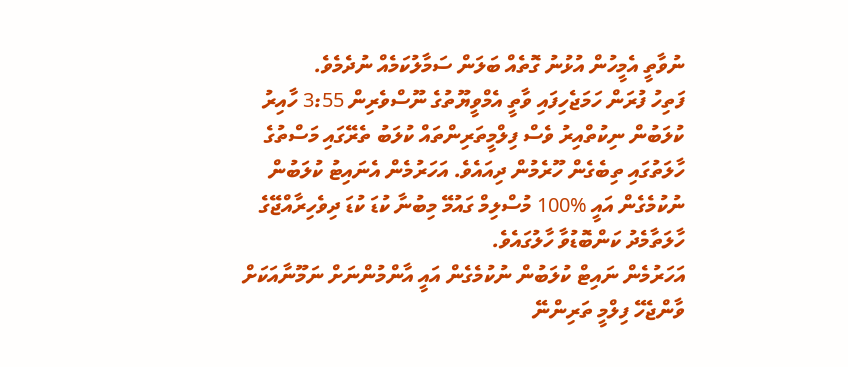ނުވާތީ އެމީހުން އުޅުނު ގޮތެއް ބަލަން ސަމާލުކަމެއް ނުދެމެވެ.
ފަތިހު ފުރަން ހަމަޖެހިފައި ވާތީ އެމްވީޔޫތުގެ ނޫސްވެރިން 3:55 ހާއިރު ކުލަބުން ނިކުތްއިރު ވެސް ފިލްމީތަރިންތައް ކުލަބު ތެރޭގައި މަސްތުގެ ހާލަތުގައި ތިބެގެން ހޫރެމުން ދިއައެވެ. އަހަރުމެން އެނައިޓު ކުލަބުން ނުކުމެގެން އައީ %100 މުސްލިމް ގައުމޭ މިބުނާ ކުޑަ ކުޑަ ދިވެހިރާއްޖޭގެ ހާލަތާމެދު ކަންބޮޑުވާ ހާލުގައެވެ.
އަހަރުމެން ނައިޓް ކުލަބުން ނުކުމެގެން އައީ އާންމުންނަށް ނަމޫނާއަކަށް ވާންޖެހޭ ފިލްމީ ތަރިންނޭ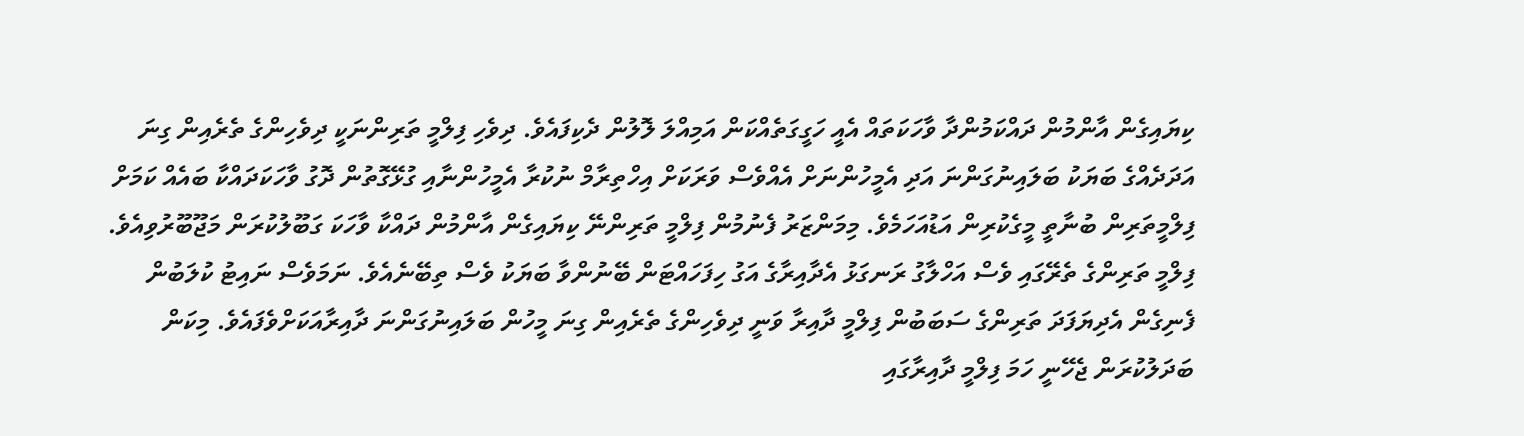ކިޔައިގެން އާންމުން ދައްކަމުންދާ ވާހަކަތައް އެއީ ހަގީގަތެއްކަން އަމިއްލަ ލޮލުން ދެކިފައެވެ. ދިވެހި ފިލްމީ ތަރިންނަކީ ދިވެހިންގެ ތެރެއިން ގިނަ އަދަދެއްގެ ބަޔަކު ބަލައިނުގަންނަ އަދި އެމީހުންނަށް އެއްވެސް ވަރަކަށް އިހްތިރާމް ނުކުރާ އެމީހުންނާއި ގުޅޭގޮތުން ދޮގު ވާހަކަދައްކާ ބައެއް ކަމަށް ފިލްމީތަރިން ބުނާތީ މީގެކުރިން އަޑުއަހަމެވެ. މިމަންޒަރު ފެނުމުން ފިލްމީ ތަރިންނޭ ކިޔައިގެން އާންމުން ދައްކާ ވާހަކަ ގަބޫލުކުރަން މަޖޫބޫރުވިއެވެ.
ފިލްމީ ތަރިންގެ ތެރޭގައި ވެސް އަހްލާގު ރަނގަޅު އެދާއިރާގެ އަގު ހިފަހައްޓަން ބޭނުންވާ ބަޔަކު ވެސް ތިބޭނެއެވެ. ނަމަވެސް ނައިޓު ކުލަބުން ފެނިގެން އެދިޔަފަދަ ތަރިންގެ ސަބަބުން ފިލްމީ ދާއިރާ ވަނީ ދިވެހިންގެ ތެރެއިން ގިނަ މީހުން ބަލައިނުގަންނަ ދާއިރާއަކަށްވެފައެވެ. މިކަން ބަދަލުކުރަން ޖެހޭނީ ހަމަ ފިލްމީ ދާއިރާގައި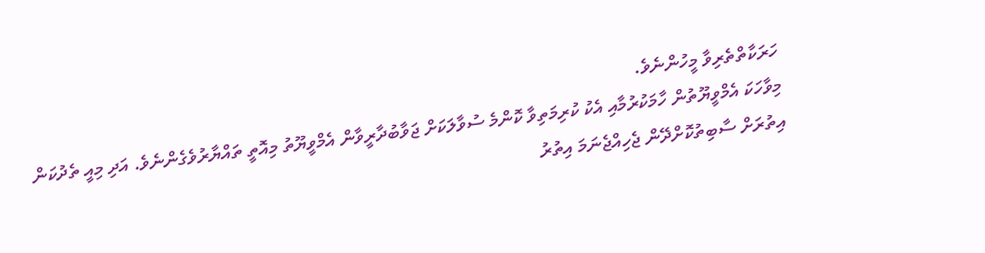ހަރަކާތްތެރިވާ މީހުންނެވެ.
މިވާހަކަ އެމްވީޔޫތުން ހާމަކުރުމާއި އެކު ކުރިމަތިވާ ކޮންމެ ސުވާލަކަށް ޖަވާބުދާރީވާން އެމްވީޔޫތު މިއޮތީ ތައްޔާރުވެގެންނެވެ. އަދި މިއީ ތެދުކަން އިތުރަށް ސާބިތުކޮށްދޭން ޖެހިއްޖެނަމަ އިތުރު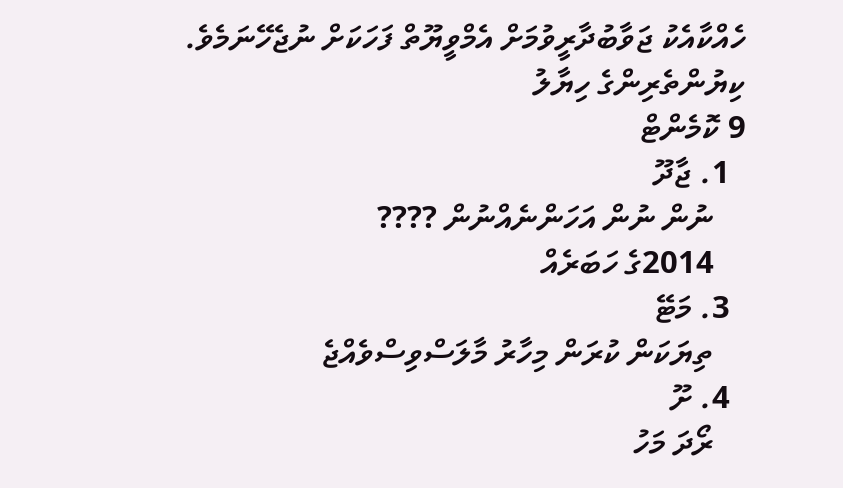ހެއްކާއެކު ޖަވާބުދާރީވުމަށް އެމްވީޔޫތް ފަހަކަށް ނުޖެހޭނަމެވެ.
ކިޔުންތެރިންގެ ހިޔާލު
9 ކޮމެންޓް
  1. ޖާދޫ
    ނުން ނުން އަހަންނެއްނުން ????
    2014ގެ ހަބަރެއް
  3. މަޓޭ
    ތިޔަކަން ކުރަން މިހާރު މާލަސްވިސްވެއްޖެ
  4. ށޫ
    ރޯދަ މަހު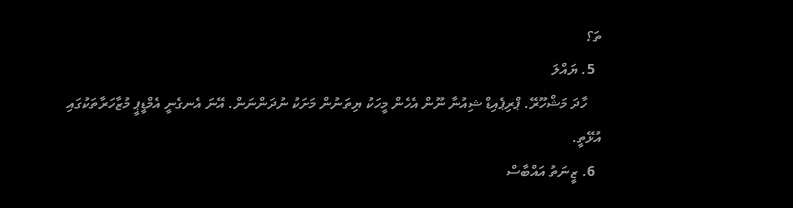ތަ؟
  5. ޔައްލަ
    ހާދަ މަޝްހޫރޭ. ޕްރިޕެއިޑް ޝިއުނާ ނޫން އެހެން މީހަކު ޔިތަނުން މަށަކު ނުދަންނަން. އޭނަ އެނގެނީ އެމްޑީޕީ މުޒާހަރާތަކުގައި އުޅޭތީ.
  6. ޒީނަތު އައްބާސް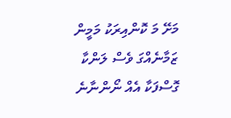މަށޭ މަ ކޮންއިރަކު މަމީން ޒަމާނެއްގަ ވެސް ލަންކާ ގޮސްފަކާ އެއް ނޯންނާނެ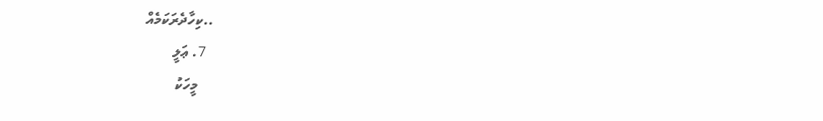..ކިހާދެރަކަމެއް
  7. ޢަލީ
    މީހަކު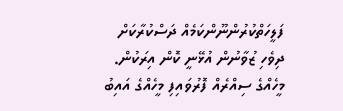ފަލީހަތްކުރުންނޫންކަމެއް ދަސްކުރާކަށް ދިވެހި ޒުވާނުން އުޅޭނީ ކޮން އިރަކުން. މީހެއްގެ ސިއްރެއް ފޮރުވައިފި މީހެއްގެ އައިބު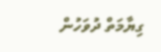ގިޔާމަތް ދުވަހުން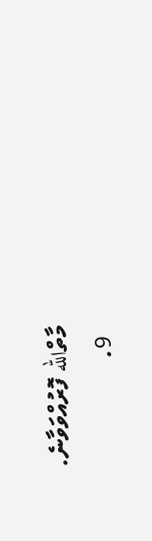މާތްالله ފޮރުއްވަވާނެ.
  9.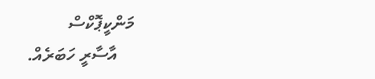މަންކީޕޮކްސް
    އާސާރީ ހަބަރެއް.